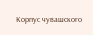Корпус чувашского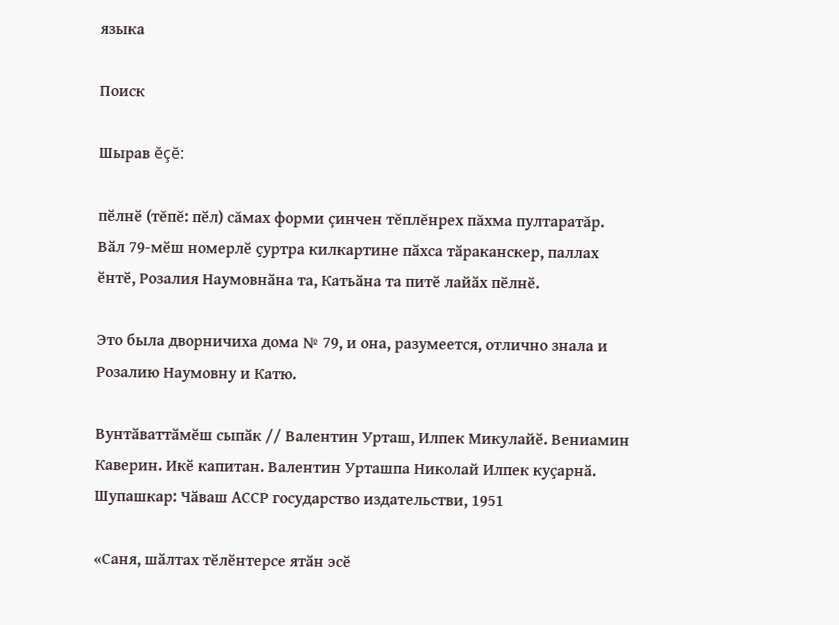языка

Поиск

Шырав ĕçĕ:

пӗлнӗ (тĕпĕ: пӗл) сăмах форми çинчен тĕплĕнрех пăхма пултаратăр.
Вӑл 79-мӗш номерлӗ ҫуртра килкартине пӑхса тӑраканскер, паллах ӗнтӗ, Розалия Наумовнӑна та, Катьӑна та питӗ лайӑх пӗлнӗ.

Это была дворничиха дома № 79, и она, разумеется, отлично знала и Розалию Наумовну и Катю.

Вунтӑваттӑмӗш сыпӑк // Валентин Урташ, Илпек Микулайӗ. Вениамин Каверин. Икӗ капитан. Валентин Урташпа Николай Илпек куҫарнӑ. Шупашкар: Чӑваш АССР государство издательстви, 1951

«Саня, шӑлтах тӗлӗнтерсе ятӑн эсӗ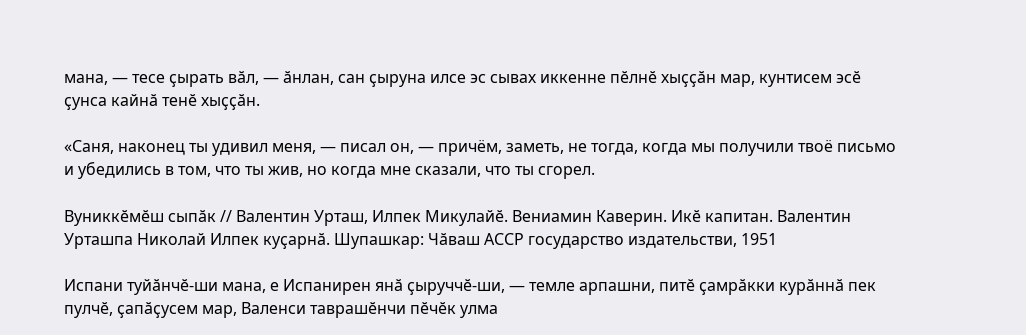мана, — тесе ҫырать вӑл, — ӑнлан, сан ҫыруна илсе эс сывах иккенне пӗлнӗ хыҫҫӑн мар, кунтисем эсӗ ҫунса кайнӑ тенӗ хыҫҫӑн.

«Саня, наконец ты удивил меня, — писал он, — причём, заметь, не тогда, когда мы получили твоё письмо и убедились в том, что ты жив, но когда мне сказали, что ты сгорел.

Вуниккӗмӗш сыпӑк // Валентин Урташ, Илпек Микулайӗ. Вениамин Каверин. Икӗ капитан. Валентин Урташпа Николай Илпек куҫарнӑ. Шупашкар: Чӑваш АССР государство издательстви, 1951

Испани туйӑнчӗ-ши мана, е Испанирен янӑ ҫыруччӗ-ши, — темле арпашни, питӗ ҫамрӑкки курӑннӑ пек пулчӗ, ҫапӑҫусем мар, Валенси таврашӗнчи пӗчӗк улма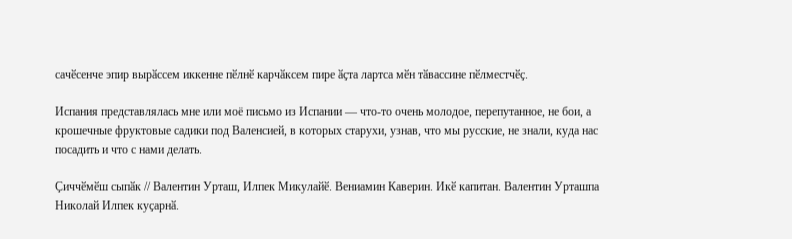сачӗсенче эпир вырӑссем иккенне пӗлнӗ карчӑксем пире ӑҫта лартса мӗн тӑвассине пӗлместчӗҫ.

Испания представлялась мне или моё письмо из Испании — что-то очень молодое, перепутанное, не бои, а крошечные фруктовые садики под Валенсией, в которых старухи, узнав, что мы русские, не знали, куда нас посадить и что с нами делать.

Ҫиччӗмӗш сыпӑк // Валентин Урташ, Илпек Микулайӗ. Вениамин Каверин. Икӗ капитан. Валентин Урташпа Николай Илпек куҫарнӑ.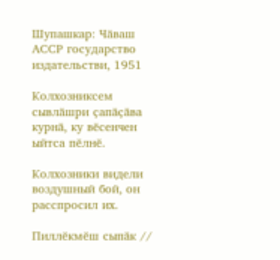Шупашкар: Чӑваш АССР государство издательстви, 1951

Колхозниксем сывлӑшри ҫапӑҫӑва курнӑ, ку вӗсенчен ыйтса пӗлнӗ.

Колхозники видели воздушный бой, он расспросил их.

Пиллӗкмӗш сыпӑк //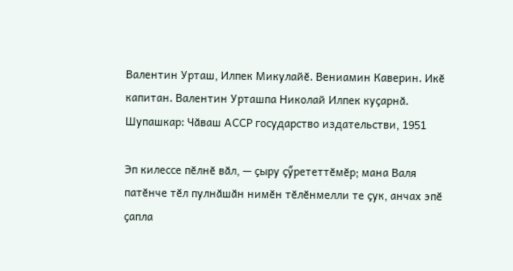Валентин Урташ, Илпек Микулайӗ. Вениамин Каверин. Икӗ капитан. Валентин Урташпа Николай Илпек куҫарнӑ. Шупашкар: Чӑваш АССР государство издательстви, 1951

Эп килессе пӗлнӗ вӑл, — ҫыру ҫӳрететтӗмӗр; мана Валя патӗнче тӗл пулнӑшӑн нимӗн тӗлӗнмелли те ҫук, анчах эпӗ ҫапла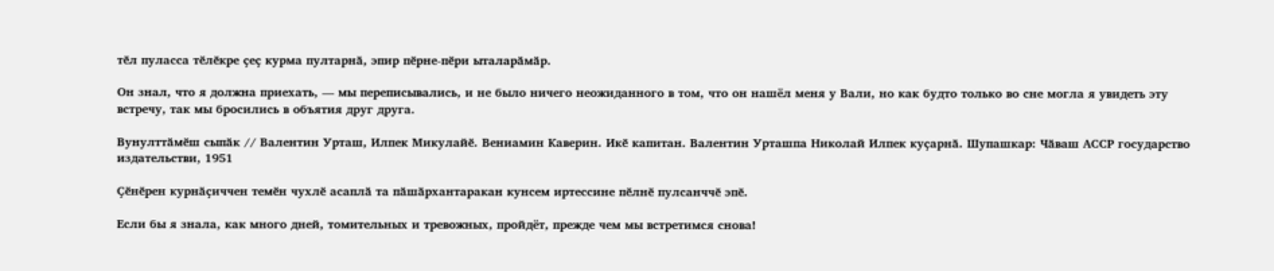тӗл пуласса тӗлӗкре ҫеҫ курма пултарнӑ, эпир пӗрне-пӗри ыталарӑмӑр.

Он знал, что я должна приехать, — мы переписывались, и не было ничего неожиданного в том, что он нашёл меня у Вали, но как будто только во сне могла я увидеть эту встречу, так мы бросились в объятия друг друга.

Вунулттӑмӗш сыпӑк // Валентин Урташ, Илпек Микулайӗ. Вениамин Каверин. Икӗ капитан. Валентин Урташпа Николай Илпек куҫарнӑ. Шупашкар: Чӑваш АССР государство издательстви, 1951

Ҫӗнӗрен курнӑҫиччен темӗн чухлӗ асаплӑ та пӑшӑрхантаракан кунсем иртессине пӗлнӗ пулсанччӗ эпӗ.

Если бы я знала, как много дней, томительных и тревожных, пройдёт, прежде чем мы встретимся снова!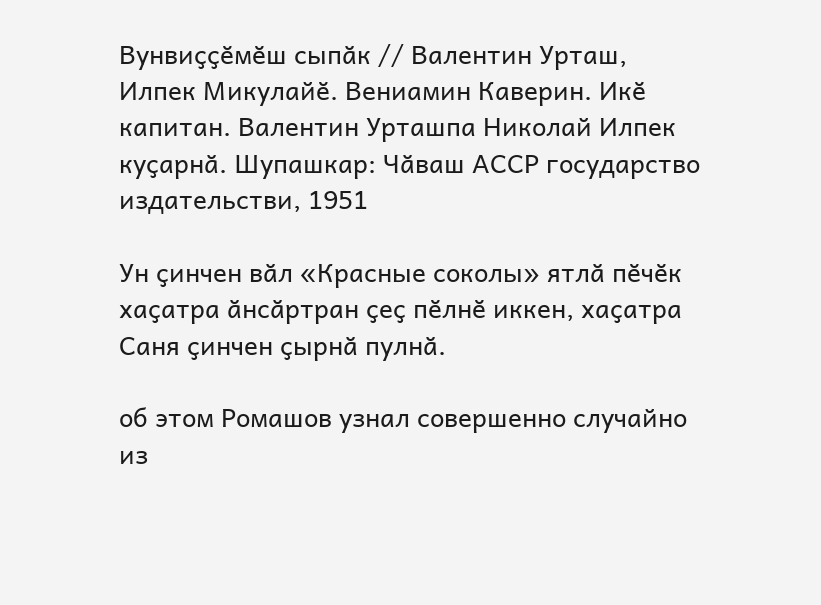Вунвиҫҫӗмӗш сыпӑк // Валентин Урташ, Илпек Микулайӗ. Вениамин Каверин. Икӗ капитан. Валентин Урташпа Николай Илпек куҫарнӑ. Шупашкар: Чӑваш АССР государство издательстви, 1951

Ун ҫинчен вӑл «Красные соколы» ятлӑ пӗчӗк хаҫатра ӑнсӑртран ҫеҫ пӗлнӗ иккен, хаҫатра Саня ҫинчен ҫырнӑ пулнӑ.

об этом Ромашов узнал совершенно случайно из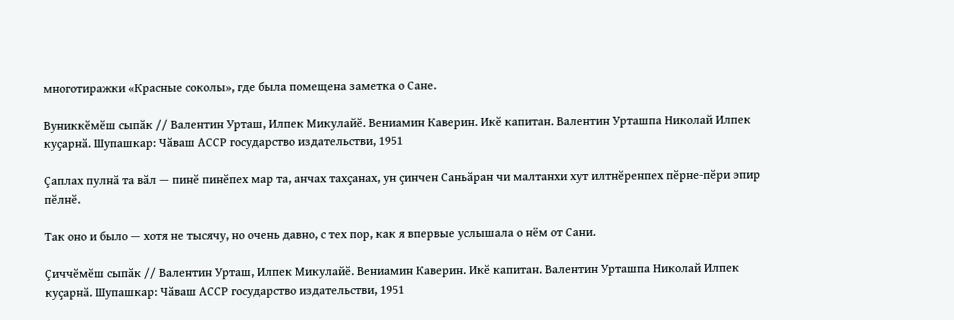многотиражки «Красные соколы», где была помещена заметка о Сане.

Вуниккӗмӗш сыпӑк // Валентин Урташ, Илпек Микулайӗ. Вениамин Каверин. Икӗ капитан. Валентин Урташпа Николай Илпек куҫарнӑ. Шупашкар: Чӑваш АССР государство издательстви, 1951

Ҫаплах пулнӑ та вӑл — пинӗ пинӗпех мар та, анчах тахҫанах, ун ҫинчен Саньӑран чи малтанхи хут илтнӗренпех пӗрне-пӗри эпир пӗлнӗ.

Так оно и было — хотя не тысячу, но очень давно, с тех пор, как я впервые услышала о нём от Сани.

Ҫиччӗмӗш сыпӑк // Валентин Урташ, Илпек Микулайӗ. Вениамин Каверин. Икӗ капитан. Валентин Урташпа Николай Илпек куҫарнӑ. Шупашкар: Чӑваш АССР государство издательстви, 1951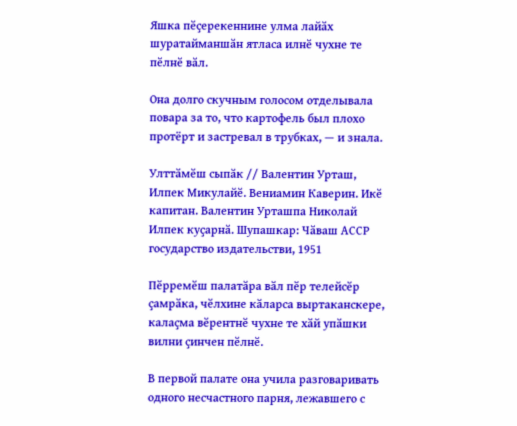Яшка пӗҫерекеннине улма лайӑх шуратайманшӑн ятласа илнӗ чухне те пӗлнӗ вӑл.

Она долго скучным голосом отделывала повара за то, что картофель был плохо протёрт и застревал в трубках, — и знала.

Улттӑмӗш сыпӑк // Валентин Урташ, Илпек Микулайӗ. Вениамин Каверин. Икӗ капитан. Валентин Урташпа Николай Илпек куҫарнӑ. Шупашкар: Чӑваш АССР государство издательстви, 1951

Пӗрремӗш палатӑра вӑл пӗр телейсӗр ҫамрӑка, чӗлхине кӑларса выртаканскере, калаҫма вӗрентнӗ чухне те хӑй упӑшки вилни ҫинчен пӗлнӗ.

В первой палате она учила разговаривать одного несчастного парня, лежавшего с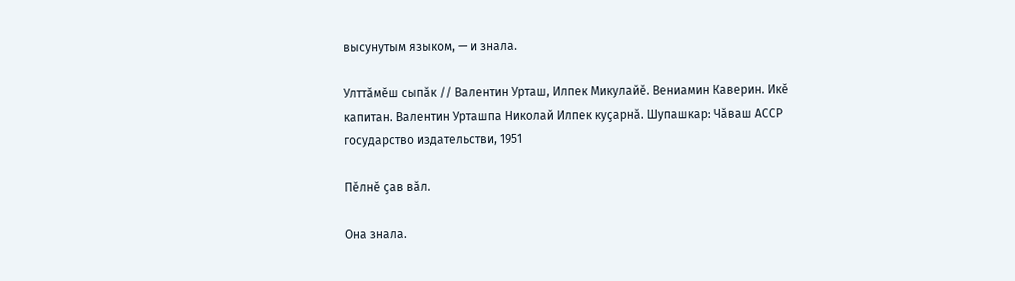высунутым языком, — и знала.

Улттӑмӗш сыпӑк // Валентин Урташ, Илпек Микулайӗ. Вениамин Каверин. Икӗ капитан. Валентин Урташпа Николай Илпек куҫарнӑ. Шупашкар: Чӑваш АССР государство издательстви, 1951

Пӗлнӗ ҫав вӑл.

Она знала.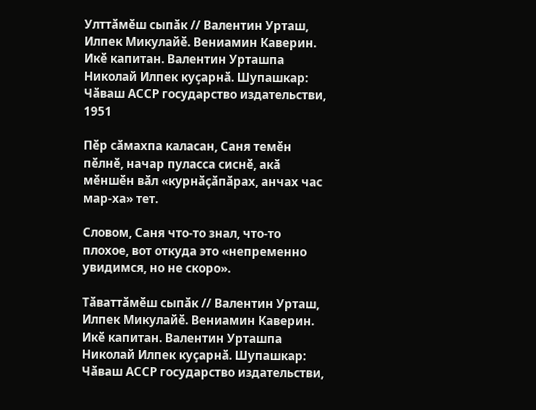Улттӑмӗш сыпӑк // Валентин Урташ, Илпек Микулайӗ. Вениамин Каверин. Икӗ капитан. Валентин Урташпа Николай Илпек куҫарнӑ. Шупашкар: Чӑваш АССР государство издательстви, 1951

Пӗр сӑмахпа каласан, Саня темӗн пӗлнӗ, начар пуласса сиснӗ, акӑ мӗншӗн вӑл «курнӑҫӑпӑрах, анчах час мар-ха» тет.

Словом, Саня что-то знал, что-то плохое, вот откуда это «непременно увидимся, но не скоро».

Тӑваттӑмӗш сыпӑк // Валентин Урташ, Илпек Микулайӗ. Вениамин Каверин. Икӗ капитан. Валентин Урташпа Николай Илпек куҫарнӑ. Шупашкар: Чӑваш АССР государство издательстви,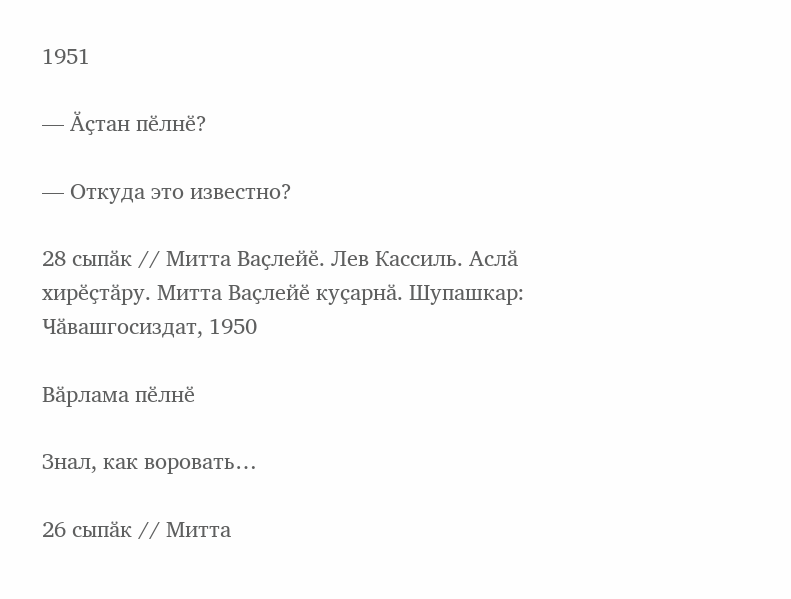1951

— Ӑҫтан пӗлнӗ?

— Откуда это известно?

28 сыпӑк // Митта Ваҫлейӗ. Лев Кассиль. Аслӑ хирӗҫтӑру. Митта Ваҫлейӗ куҫарнӑ. Шупашкар: Чӑвашгосиздат, 1950

Вӑрлама пӗлнӗ

Знал, как воровать…

26 сыпӑк // Митта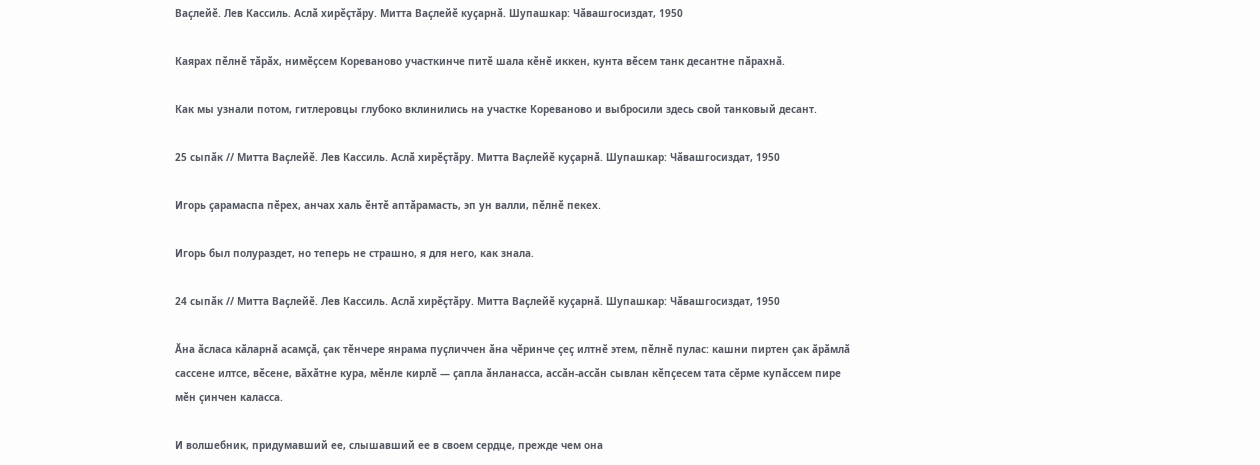Ваҫлейӗ. Лев Кассиль. Аслӑ хирӗҫтӑру. Митта Ваҫлейӗ куҫарнӑ. Шупашкар: Чӑвашгосиздат, 1950

Каярах пӗлнӗ тӑрӑх, нимӗҫсем Кореваново участкинче питӗ шала кӗнӗ иккен, кунта вӗсем танк десантне пӑрахнӑ.

Как мы узнали потом, гитлеровцы глубоко вклинились на участке Кореваново и выбросили здесь свой танковый десант.

25 сыпӑк // Митта Ваҫлейӗ. Лев Кассиль. Аслӑ хирӗҫтӑру. Митта Ваҫлейӗ куҫарнӑ. Шупашкар: Чӑвашгосиздат, 1950

Игорь ҫарамаспа пӗрех, анчах халь ӗнтӗ аптӑрамасть, эп ун валли, пӗлнӗ пекех.

Игорь был полураздет, но теперь не страшно, я для него, как знала.

24 сыпӑк // Митта Ваҫлейӗ. Лев Кассиль. Аслӑ хирӗҫтӑру. Митта Ваҫлейӗ куҫарнӑ. Шупашкар: Чӑвашгосиздат, 1950

Ӑна ӑсласа кӑларнӑ асамҫӑ, ҫак тӗнчере янрама пуҫличчен ӑна чӗринче ҫеҫ илтнӗ этем, пӗлнӗ пулас: кашни пиртен ҫак ӑрӑмлӑ сассене илтсе, вӗсене, вӑхӑтне кура, мӗнле кирлӗ — ҫапла ӑнланасса, ассӑн-ассӑн сывлан кӗпҫесем тата сӗрме купӑссем пире мӗн ҫинчен каласса.

И волшебник, придумавший ее, слышавший ее в своем сердце, прежде чем она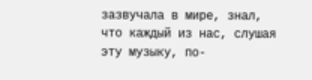зазвучала в мире, знал, что каждый из нас, слушая эту музыку, по-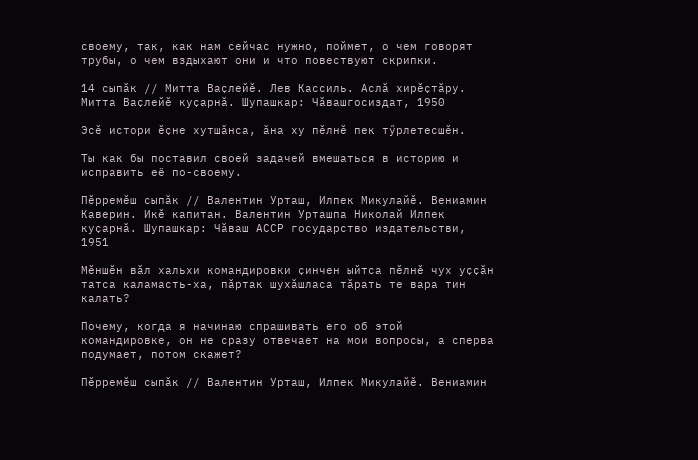своему, так, как нам сейчас нужно, поймет, о чем говорят трубы, о чем вздыхают они и что повествуют скрипки.

14 сыпӑк // Митта Ваҫлейӗ. Лев Кассиль. Аслӑ хирӗҫтӑру. Митта Ваҫлейӗ куҫарнӑ. Шупашкар: Чӑвашгосиздат, 1950

Эсӗ истори ӗҫне хутшӑнса, ӑна ху пӗлнӗ пек тӳрлетесшӗн.

Ты как бы поставил своей задачей вмешаться в историю и исправить её по-своему.

Пӗрремӗш сыпӑк // Валентин Урташ, Илпек Микулайӗ. Вениамин Каверин. Икӗ капитан. Валентин Урташпа Николай Илпек куҫарнӑ. Шупашкар: Чӑваш АССР государство издательстви, 1951

Мӗншӗн вӑл хальхи командировки ҫинчен ыйтса пӗлнӗ чух уҫҫӑн татса каламасть-ха, пӑртак шухӑшласа тӑрать те вара тин калать?

Почему, когда я начинаю спрашивать его об этой командировке, он не сразу отвечает на мои вопросы, а сперва подумает, потом скажет?

Пӗрремӗш сыпӑк // Валентин Урташ, Илпек Микулайӗ. Вениамин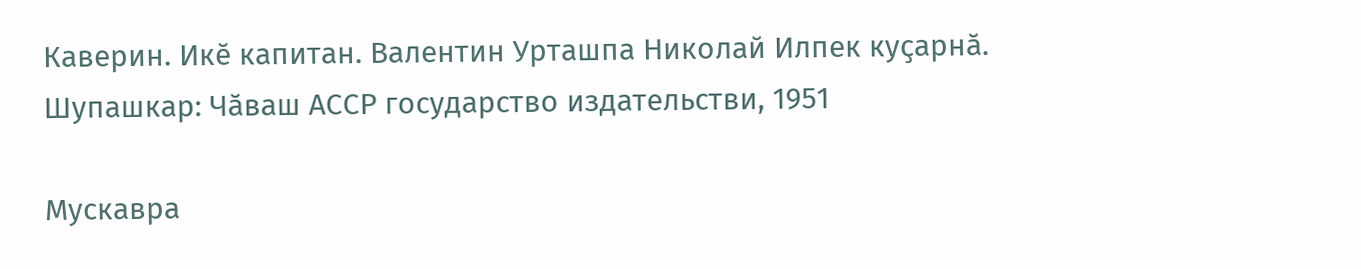Каверин. Икӗ капитан. Валентин Урташпа Николай Илпек куҫарнӑ. Шупашкар: Чӑваш АССР государство издательстви, 1951

Мускавра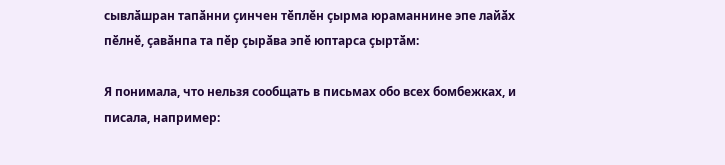сывлӑшран тапӑнни ҫинчен тӗплӗн ҫырма юраманнине эпе лайӑх пӗлнӗ, ҫавӑнпа та пӗр ҫырӑва эпӗ юптарса ҫыртӑм:

Я понимала, что нельзя сообщать в письмах обо всех бомбежках, и писала, например: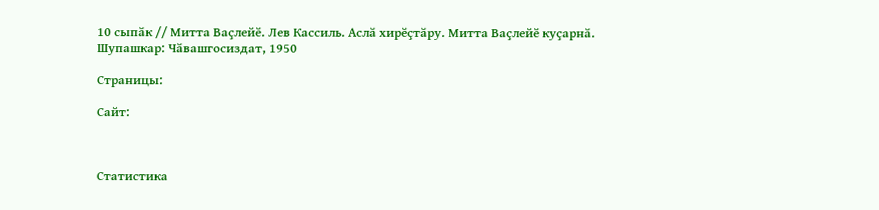10 сыпӑк // Митта Ваҫлейӗ. Лев Кассиль. Аслӑ хирӗҫтӑру. Митта Ваҫлейӗ куҫарнӑ. Шупашкар: Чӑвашгосиздат, 1950

Страницы:

Сайт:



Статистика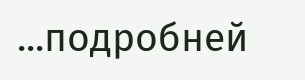...подробней